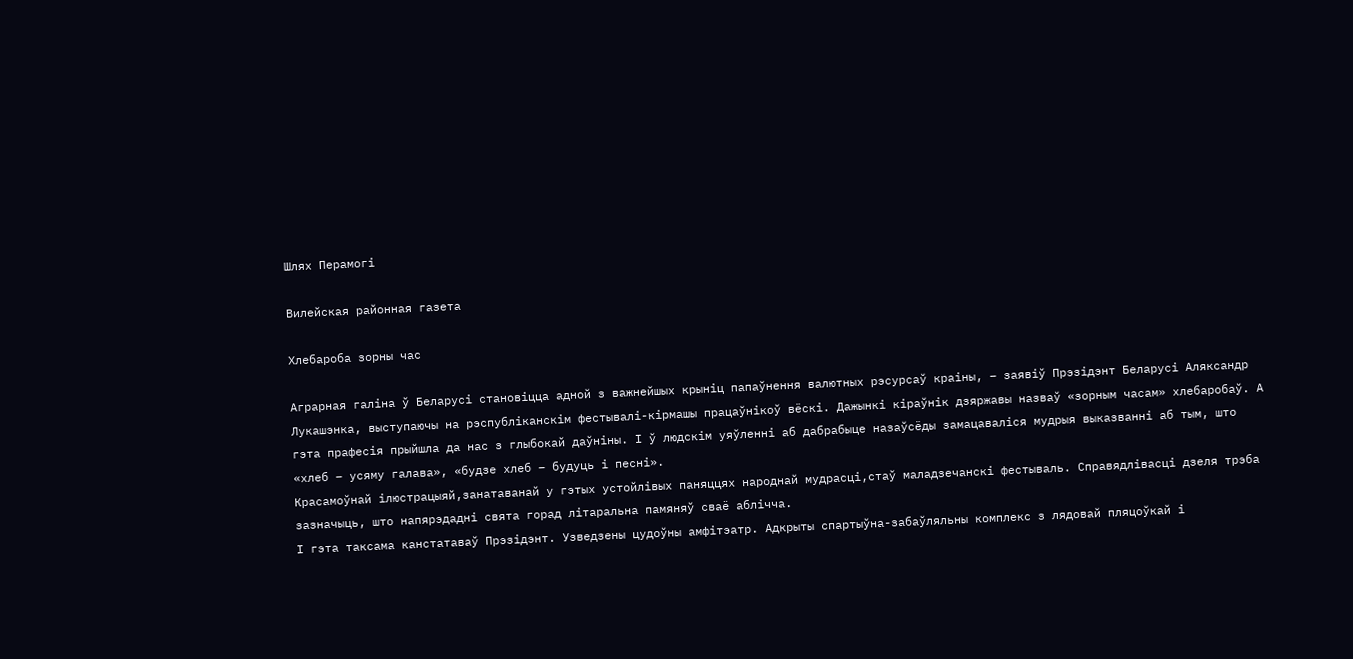Шлях Перамогі

Вилейская районная газета

Хлебароба зорны час

Аграрная галіна ў Беларусі становіцца адной з важнейшых крыніц папаўнення валютных рэсурсаў краіны, – заявіў Прэзідэнт Беларусі Аляксандр Лукашэнка, выступаючы на рэспубліканскім фестывалі-кірмашы працаўнікоў вёскі. Дажынкі кіраўнік дзяржавы назваў «зорным часам» хлебаробаў. А гэта прафесія прыйшла да нас з глыбокай даўніны. І ў людскім уяўленні аб дабрабыце назаўсёды замацаваліся мудрыя выказванні аб тым, што «хлеб – усяму галава», «будзе хлеб – будуць і песні».
Красамоўнай ілюстрацыяй,занатаванай у гэтых устойлівых паняццях народнай мудрасці,стаў маладзечанскі фестываль. Справядлівасці дзеля трэба зазначыць, што напярэдадні свята горад літаральна памяняў сваё аблічча.
І гэта таксама канстатаваў Прэзідэнт. Узведзены цудоўны амфітэатр. Адкрыты спартыўна-забаўляльны комплекс з лядовай пляцоўкай і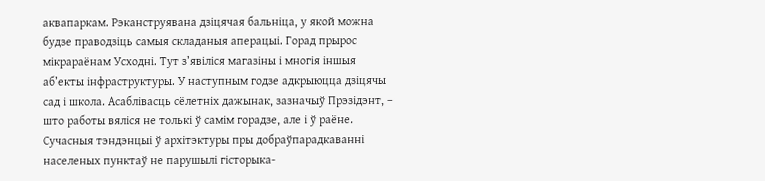аквапаркам. Рэканструявана дзіцячая бальніца, у якой можна будзе праводзіць самыя складаныя аперацыі. Горад прырос мікрараёнам Усходні. Тут з’явіліся магазіны і многія іншыя аб’екты інфраструктуры. У наступным годзе адкрыюцца дзіцячы сад і школа. Асаблівасць сёлетніх дажынак, зазначыў Прэзідэнт, – што работы вяліся не толькі ў самім горадзе, але і ў раёне. Сучасныя тэндэнцыі ў архітэктуры пры добраўпарадкаванні населеных пунктаў не парушылі гісторыка-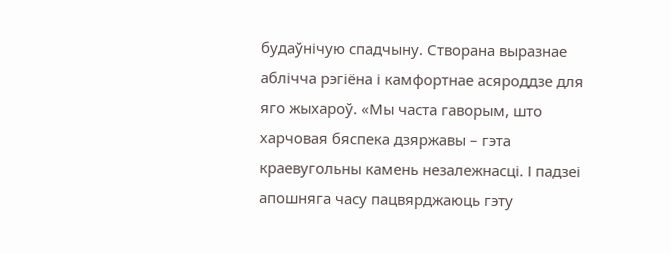будаўнічую спадчыну. Створана выразнае аблічча рэгіёна і камфортнае асяроддзе для яго жыхароў. «Мы часта гаворым, што харчовая бяспека дзяржавы – гэта краевугольны камень незалежнасці. І падзеі апошняга часу пацвярджаюць гэту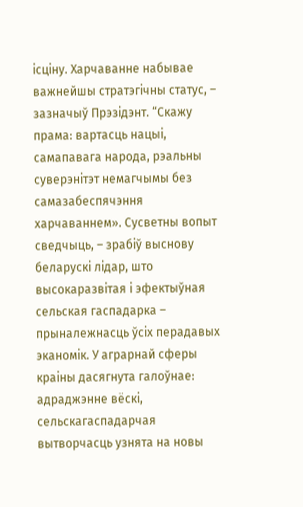ісціну. Харчаванне набывае важнейшы стратэгічны статус, – зазначыў Прэзідэнт. “Скажу прама: вартасць нацыі, самапавага народа, рэальны суверэнітэт немагчымы без самазабеспячэння харчаваннем». Сусветны вопыт сведчыць, – зрабіў выснову беларускі лідар, што высокаразвітая і эфектыўная сельская гаспадарка – прыналежнасць ўсіх перадавых эканомік. У аграрнай сферы краіны дасягнута галоўнае: адраджэнне вёскі, сельскагаспадарчая вытворчасць узнята на новы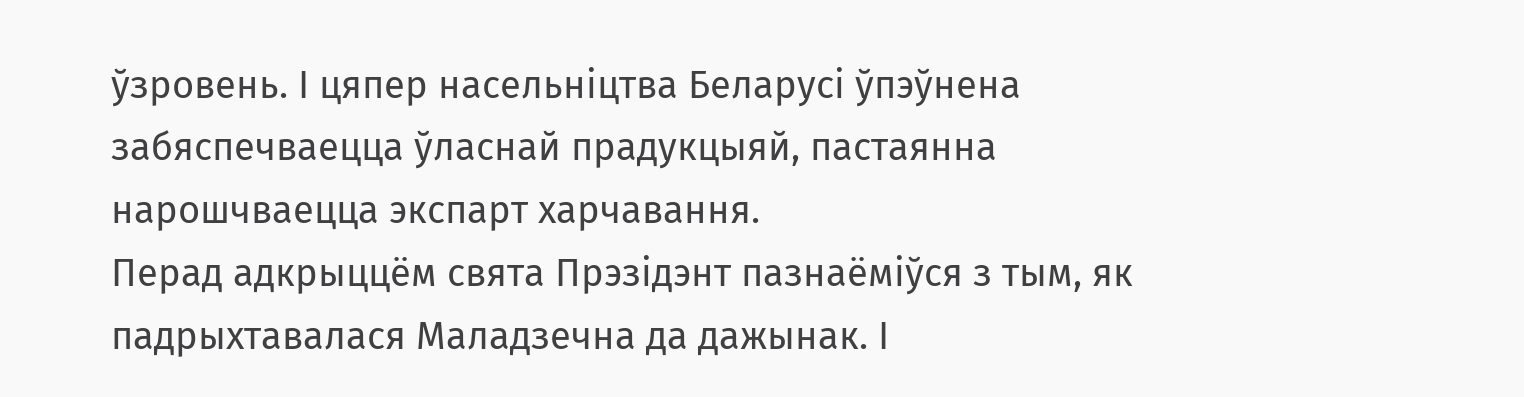ўзровень. І цяпер насельніцтва Беларусі ўпэўнена забяспечваецца ўласнай прадукцыяй, пастаянна нарошчваецца экспарт харчавання.
Перад адкрыццём свята Прэзідэнт пазнаёміўся з тым, як падрыхтавалася Маладзечна да дажынак. І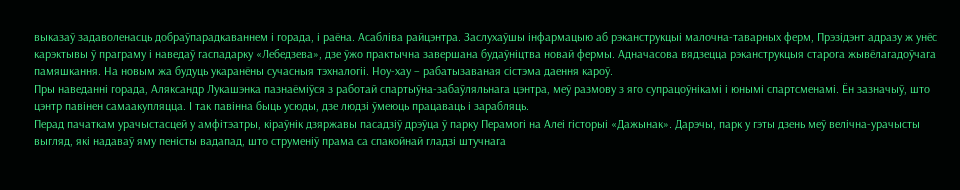выказаў задаволенасць добраўпарадкаваннем і горада, і раёна. Асабліва райцэнтра. Заслухаўшы інфармацыю аб рэканструкцыі малочна-таварных ферм, Прэзідэнт адразу ж унёс карэктывы ў праграму і наведаў гаспадарку «Лебедзева», дзе ўжо практычна завершана будаўніцтва новай фермы. Адначасова вядзецца рэканструкцыя старога жывёлагадоўчага памяшкання. На новым жа будуць укаранёны сучасныя тэхналогіі. Ноу-хау – рабатызаваная сістэма даення кароў.
Пры наведанні горада, Аляксандр Лукашэнка пазнаёміўся з работай спартыўна-забаўляльнага цэнтра, меў размову з яго супрацоўнікамі і юнымі спартсменамі. Ён зазначыў, што цэнтр павінен самаакупляцца. І так павінна быць усюды, дзе людзі ўмеюць працаваць і зарабляць.
Перад пачаткам урачыстасцей у амфітэатры, кіраўнік дзяржавы пасадзіў дрэўца ў парку Перамогі на Алеі гісторыі «Дажынак». Дарэчы, парк у гэты дзень меў велічна-урачысты выгляд, які надаваў яму пеністы вадапад, што струменіў прама са спакойнай гладзі штучнага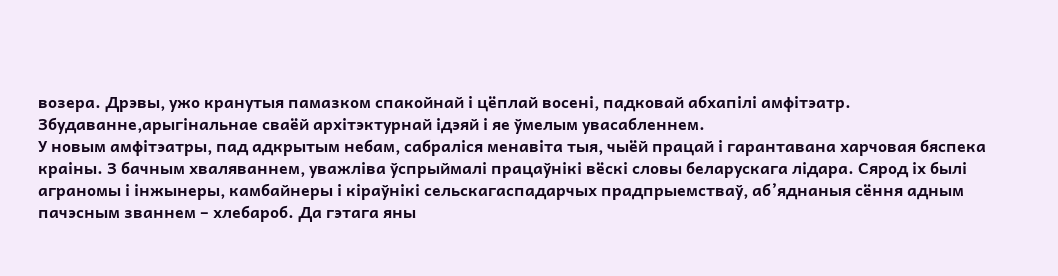возера. Дрэвы, ужо кранутыя памазком спакойнай і цёплай восені, падковай абхапілі амфітэатр. Збудаванне,арыгінальнае сваёй архітэктурнай ідэяй і яе ўмелым увасабленнем.
У новым амфітэатры, пад адкрытым небам, сабраліся менавіта тыя, чыёй працай і гарантавана харчовая бяспека краіны. З бачным хваляваннем, уважліва ўспрыймалі працаўнікі вёскі словы беларускага лідара. Сярод іх былі аграномы і інжынеры, камбайнеры і кіраўнікі сельскагаспадарчых прадпрыемстваў, аб’яднаныя сёння адным пачэсным званнем – хлебароб. Да гэтага яны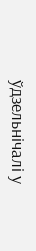ўдзельнічалі у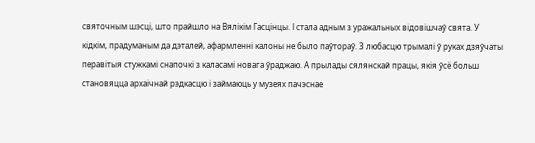святочным шэсці, што прайшло на Вялікім Гасцінцы. І стала адным з уражальных відовішчаў свята. У кідкім, прадуманым да дэталей, афармленні калоны не было паўтораў. З любасцю трымалі ў руках дзяўчаты перавітыя стужкамі снапочкі з каласамі новага ўраджаю. А прылады сялянскай працы, якія ўсё больш становяцца архаічнай рэдкасцю і займаюць у музеях пачэснае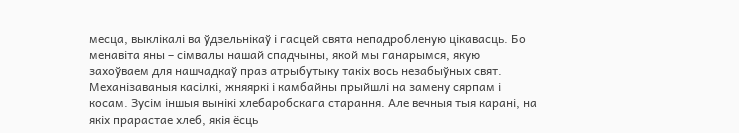месца, выклікалі ва ўдзельнікаў і гасцей свята непадробленую цікавасць. Бо менавіта яны – сімвалы нашай спадчыны, якой мы ганарымся, якую захоўваем для нашчадкаў праз атрыбутыку такіх вось незабыўных свят. Механізаваныя касілкі, жняяркі і камбайны прыйшлі на замену сярпам і косам. Зусім іншыя вынікі хлебаробскага старання. Але вечныя тыя карані, на якіх прарастае хлеб, якія ёсць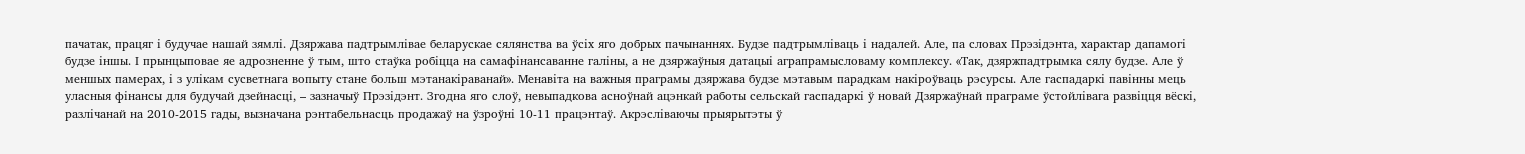пачатак, працяг і будучае нашай зямлі. Дзяржава падтрымлівае беларускае сялянства ва ўсіх яго добрых пачынаннях. Будзе падтрымліваць і надалей. Але, па словах Прэзідэнта, характар дапамогі будзе іншы. І прынцыповае яе адрозненне ў тым, што стаўка робіцца на самафінансаванне галіны, а не дзяржаўныя датацыі аграпрамысловаму комплексу. «Так, дзяржпадтрымка сялу будзе. Але ў меншых памерах, і з улікам сусветнага вопыту стане больш мэтанакіраванай». Менавіта на важныя праграмы дзяржава будзе мэтавым парадкам накіроўваць рэсурсы. Але гаспадаркі павінны мець уласныя фінансы для будучай дзейнасці, – зазначыў Прэзідэнт. Згодна яго слоў, невыпадкова асноўнай ацэнкай работы сельскай гаспадаркі ў новай Дзяржаўнай праграме ўстойлівага развіцця вёскі, разлічанай на 2010-2015 гады, вызначана рэнтабельнасць продажаў на ўзроўні 10-11 працэнтаў. Акрэсліваючы прыярытэты ў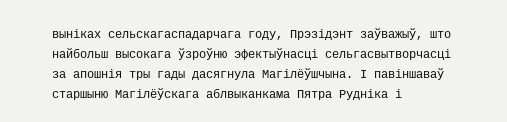выніках сельскагаспадарчага году, Прэзідэнт заўважыў, што найбольш высокага ўзроўню эфектыўнасці сельгасвытворчасці за апошнія тры гады дасягнула Магілёўшчына. І павіншаваў старшыню Магілёўскага аблвыканкама Пятра Рудніка і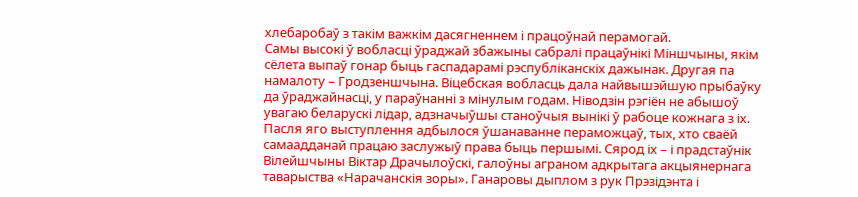хлебаробаў з такім важкім дасягненнем і працоўнай перамогай.
Самы высокі ў вобласці ўраджай збажыны сабралі працаўнікі Міншчыны, якім сёлета выпаў гонар быць гаспадарамі рэспубліканскіх дажынак. Другая па намалоту – Гродзеншчына. Віцебская вобласць дала найвышэйшую прыбаўку да ўраджайнасці, у параўнанні з мінулым годам. Ніводзін рэгіён не абышоў увагаю беларускі лідар, адзначыўшы станоўчыя вынікі ў рабоце кожнага з іх. Пасля яго выступлення адбылося ўшанаванне пераможцаў, тых, хто сваёй самаадданай працаю заслужыў права быць першымі. Сярод іх – і прадстаўнік Вілейшчыны Віктар Драчылоўскі, галоўны аграном адкрытага акцыянернага таварыства «Нарачанскія зоры». Ганаровы дыплом з рук Прэзідэнта і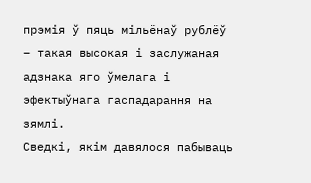прэмія ў пяць мільёнаў рублёў – такая высокая і заслужаная адзнака яго ўмелага і эфектыўнага гаспадарання на зямлі.
Сведкі, якім давялося пабываць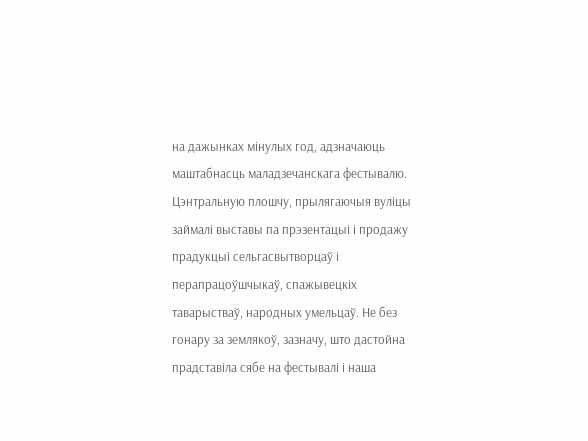на дажынках мінулых год, адзначаюць маштабнасць маладзечанскага фестывалю. Цэнтральную плошчу, прылягаючыя вуліцы займалі выставы па прэзентацыі і продажу прадукцыі сельгасвытворцаў і перапрацоўшчыкаў, спажывецкіх таварыстваў, народных умельцаў. Не без гонару за землякоў, зазначу, што дастойна прадставіла сябе на фестывалі і наша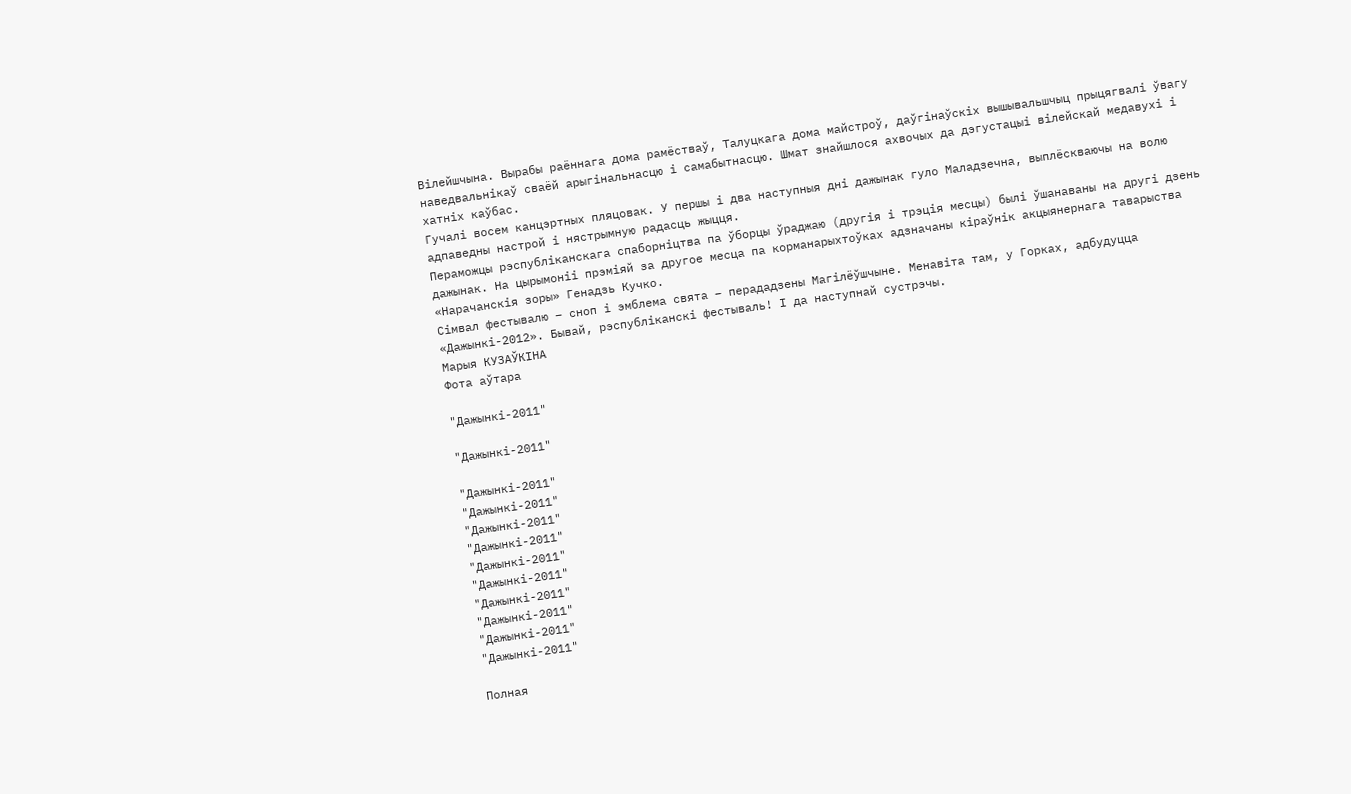Вілейшчына. Вырабы раённага дома рамёстваў, Талуцкага дома майстроў, даўгінаўскіх вышывальшчыц прыцягвалі ўвагу наведвальнікаў сваёй арыгінальнасцю і самабытнасцю. Шмат знайшлося ахвочых да дэгустацыі вілейскай медавухі і хатніх каўбас.
Гучалі восем канцэртных пляцовак. У першы і два наступныя дні дажынак гуло Маладзечна, выплёскваючы на волю адпаведны настрой і нястрымную радасць жыцця.
Пераможцы рэспубліканскага спаборніцтва па ўборцы ўраджаю (другія і трэція месцы) былі ўшанаваны на другі дзень дажынак. На цырымоніі прэміяй за другое месца па корманарыхтоўках адзначаны кіраўнік акцыянернага таварыства «Нарачанскія зоры» Генадзь Кучко.
Сімвал фестывалю – сноп і эмблема свята – перададзены Магілёўшчыне. Менавіта там, у Горках, адбудуцца «Дажынкі-2012». Бывай, рэспубліканскі фестываль! І да наступнай сустрэчы.
Марыя КУЗАЎКІНА
Фота аўтара

"Дажынкі-2011"

"Дажынкі-2011"

"Дажынкі-2011"
"Дажынкі-2011"
"Дажынкі-2011"
"Дажынкі-2011"
"Дажынкі-2011"
"Дажынкі-2011"
"Дажынкі-2011"
"Дажынкі-2011"
"Дажынкі-2011"
"Дажынкі-2011"

Полная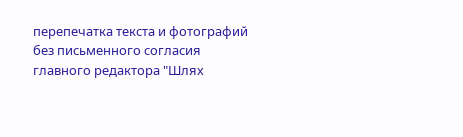перепечатка текста и фотографий без письменного согласия главного редактора "Шлях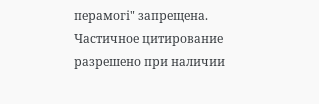перамогі" запрещена. Частичное цитирование разрешено при наличии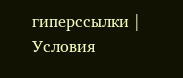гиперссылки | Условия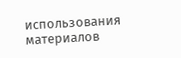использования материалов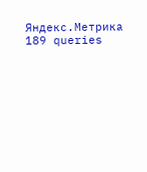Яндекс.Метрика 189 queries